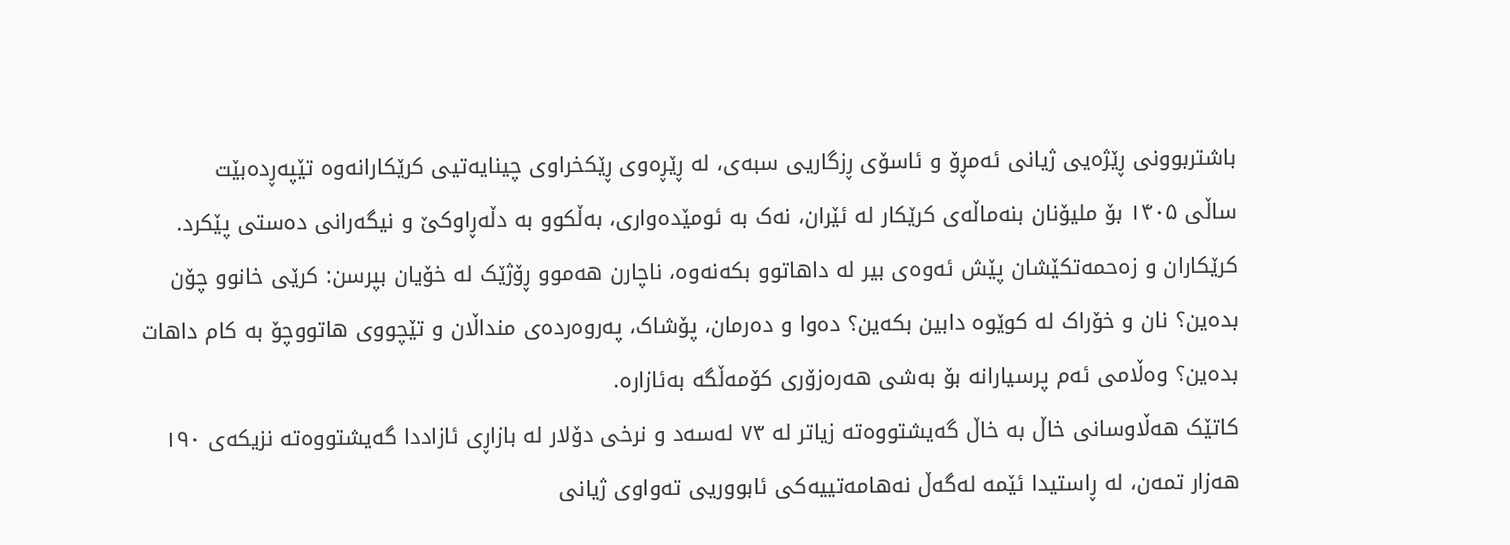باشتربوونی ڕێژەیی ژیانی ئەمڕۆ و ئاسۆی ڕزگاریی سبەی، لە ڕێڕەوی ڕێکخراوی چینایەتیی کرێکارانەوە تێپەڕدەبێت
ساڵی ۱۴۰۵ بۆ ملیۆنان بنەماڵەی کرێکار لە ئێران، نەک بە ئومێدەواری، بەڵکوو بە دڵەڕاوکێ و نیگەرانی دەستی پێکرد. کرێکاران و زەحمەتکێشان پێش ئەوەی بیر لە داهاتوو بکەنەوە، ناچارن هەموو ڕۆژێک لە خۆیان بپرسن: کرێی خانوو چۆن بدەین؟ نان و خۆراک لە کوێوە دابین بکەین؟ دەوا و دەرمان، پۆشاک، پەروەردەی منداڵان و تێچووی هاتووچۆ بە کام داهات بدەین؟ وەڵامی ئەم پرسیارانە بۆ بەشی هەرەزۆری کۆمەڵگە بەئازارە.
کاتێک هەڵاوسانی خاڵ بە خاڵ گەیشتووەتە زیاتر لە ۷٣ لەسەد و نرخی دۆلار لە بازاڕی ئازاددا گەیشتووەتە نزیکەی ۱۹۰ هەزار تمەن، لە ڕاستیدا ئێمە لەگەڵ نەهامەتییەکی ئابووریی تەواوی ژیانی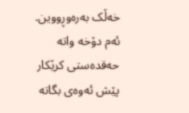خەڵک بەرەوڕووین. ئەم دۆخە واتە حەقدەستی کرێکار پێش ئەوەی بگاتە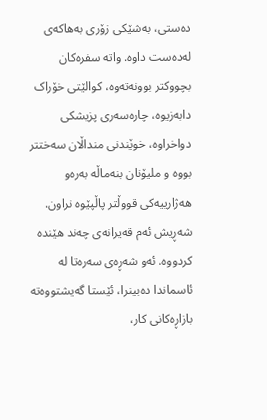دەستی، بەشێکی زۆری بەهاکەی لەدەست داوە. واتە سفرەکان بچووکتر بوونەتەوە، کوالێتی خۆراک دابەزیوە، چارەسەری پزیشکی دواخراوە، خوێندنی منداڵان سەختتر بووە و ملیۆنان بنەماڵە بەرەو هەژارییەکی قووڵتر پاڵپێوە نراون.
شەڕیش ئەم قەیرانەی چەند هێندە کردووە. ئەو شەڕەی سەرەتا لە ئاسماندا دەبینرا، ئێستا گەیشتووەتە بازاڕەکانی کار،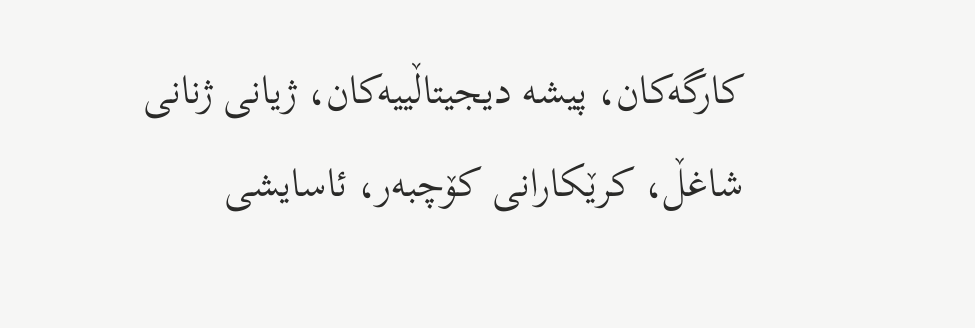کارگەکان، پیشە دیجیتاڵییەکان، ژیانی ژنانی شاغڵ، کرێکارانی کۆچبەر، ئاسایشی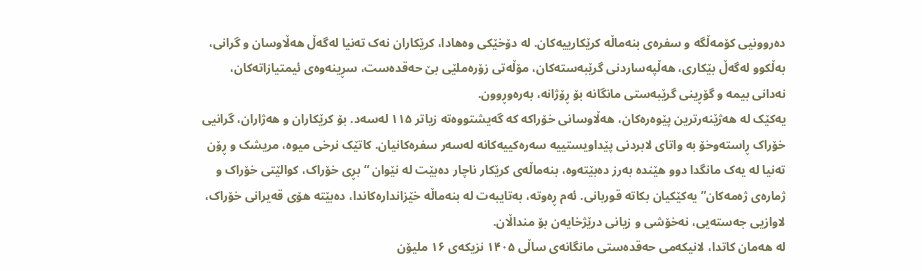دەروونیی کۆمەڵگە و سفرەی بنەماڵە کرێکارییەکان. لە دۆخێکی وەهادا، کرێکاران نەک تەنیا لەگەڵ هەڵاوسان و گرانی، بەڵکوو لەگەڵ بێکاری، هەڵپەساردنی گرێبەستەکان، مۆڵەتی زۆرەملێی بێ حەقدەست، سڕینەوەی ئیمتیازاتەکان، نەدانی بیمە و گۆڕینی گرێبەستی مانگانە بۆ ڕۆژانە، بەرەوڕوون.
یەکێک لە هەژێنەرترین پێوەرەکان، هەڵاوسانی خۆراکە کە گەیشتووەتە زیاتر ۱۱۵ لەسەد. بۆ کرێکاران و هەژاران، گرانیی خۆراک ڕاستەوخۆ بە واتای لابردنی پێداویستییە سەرەکییەکانە لەسەر سفرەکانیان. کاتێک نرخی میوە، مریشک و ڕۆن تەنیا لە یەک مانگدا دوو هێندە بەرز دەبێتەوە، بنەماڵەی کرێکار ناچار دەبێت لە نێوان “بڕی خۆراک، کوالێتی خۆراک و ژمارەی ژەمەکان” یەکێکیان بکاتە قوربانی. ئەم ڕەوتە، بەتایبەت لە بنەماڵە خێزاندارەکاندا، دەبێتە هۆی قەیرانی خۆراک، لاوازیی جەستەیی، نەخۆشی و زیانی درێژخایەن بۆ منداڵان.
لە هەمان کاتدا، لانیکەمی حەقدەستی مانگانەی ساڵی ۱۴۰۵ نزیکەی ۱۶ ملیۆن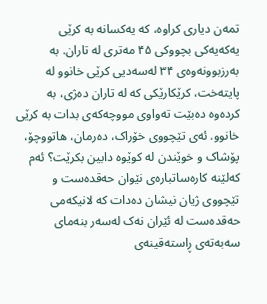تمەن دیاری کراوە، کە یەکسانە بە کرێی یەکەیەکی بچووکی ۴۵ مەتری لە تاران. بە بەرزبوونەوەی ۳۴ لەسەدیی کرێی خانوو لە پایتەخت، کرێکارێکی کە لە تاران دەژی، بە کردەوە دەبێت تەواوی مووچەکەی بدات بە کرێی خانوو. ئەی تێچووی خۆراک، دەرمان، هاتووچۆ، پۆشاک و خوێندن لە کوێوە دابین بکرێت؟ ئەم کەلێنە کارەساتبارەی نێوان حەقدەست و تێچووی ژیان نیشان دەدات کە لانیکەمی حەقدەست لە ئێران نەک لەسەر بنەمای سەبەتەی ڕاستەقینەی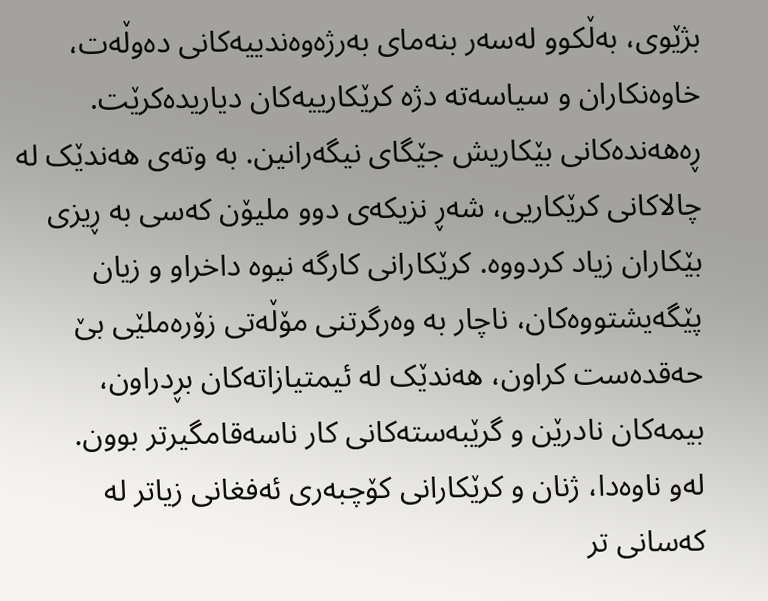بژێوی، بەڵکوو لەسەر بنەمای بەرژەوەندییەکانی دەوڵەت، خاوەنکاران و سیاسەتە دژە کرێکارییەکان دیاریدەکرێت.
ڕەهەندەکانی بێکاریش جێگای نیگەرانین. بە وتەی هەندێک لە چالاکانی کرێکاریی، شەڕ نزیکەی دوو ملیۆن کەسی بە ڕیزی بێکاران زیاد کردووە. کرێکارانی کارگە نیوە داخراو و زیان پێگەیشتووەکان، ناچار بە وەرگرتنی مۆڵەتی زۆرەملێی بێ حەقدەست کراون، هەندێک لە ئیمتیازاتەکان بڕدراون، بیمەکان نادرێن و گرێبەستەکانی کار ناسەقامگیرتر بوون.
لەو ناوەدا، ژنان و کرێکارانی کۆچبەری ئەفغانی زیاتر لە کەسانی تر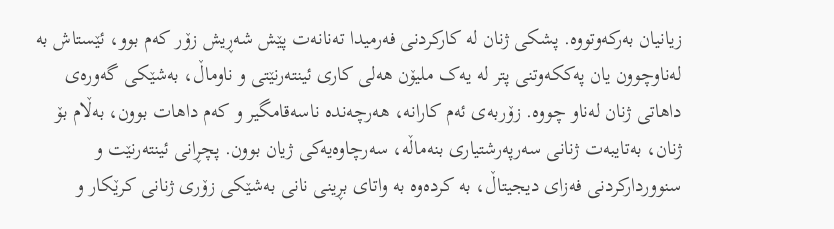زیانیان بەرکەوتووە. پشکی ژنان لە کارکردنی فەرمیدا تەنانەت پێش شەڕیش زۆر کەم بوو، ئێستاش بە لەناوچوون یان پەککەوتنی پتر لە یەک ملیۆن هەلی کاری ئینتەرنێتی و ناوماڵ، بەشێکی گەورەی داهاتی ژنان لەناو چووە. زۆربەی ئەم کارانە، هەرچەندە ناسەقامگیر و کەم داهات بوون، بەڵام بۆ ژنان، بەتایبەت ژنانی سەرپەرشتیاری بنەماڵە، سەرچاوەیەکی ژیان بوون. پچڕانی ئینتەرنێت و سنووردارکردنی فەزای دیجیتاڵ، بە کردەوە بە واتای بڕینی نانی بەشێکی زۆری ژنانی کرێکار و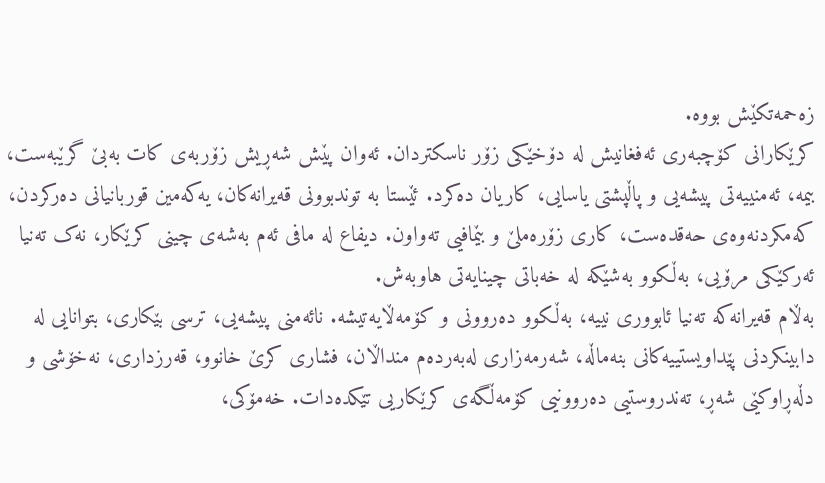زەحمەتکێش بووە.
کرێکارانی کۆچبەری ئەفغانیش لە دۆخێکی زۆر ناسکتردان. ئەوان پێش شەڕیش زۆربەی کات بەبێ گرێبەست، بیمە، ئەمنییەتی پیشەیی و پاڵپشتی یاسایی، کاریان دەکرد. ئێستا بە توندبوونی قەیرانەکان، یەکەمین قوربانیانی دەرکردن، کەمکردنەوەی حەقدەست، کاری زۆرەملێ و بێمافیی تەواون. دیفاع لە مافی ئەم بەشەی چینی کرێکار، نەک تەنیا ئەرکێکی مرۆیی، بەڵکوو بەشێکە لە خەباتی چینایەتی هاوبەش.
بەڵام قەیرانەکە تەنیا ئابووری نییە، بەڵکوو دەروونی و کۆمەڵایەتیشە. نائەمنی پیشەیی، ترسی بێکاری، بتوانایی لە دابینکردنی پێداویستییەکانی بنەماڵە، شەرمەزاری لەبەردەم منداڵان، فشاری کرێ خانوو، قەرزداری، نەخۆشی و دڵەڕاوکێی شەڕ، تەندروستیی دەروونیی کۆمەڵگەی کرێکاریی تێکدەدات. خەمۆکی،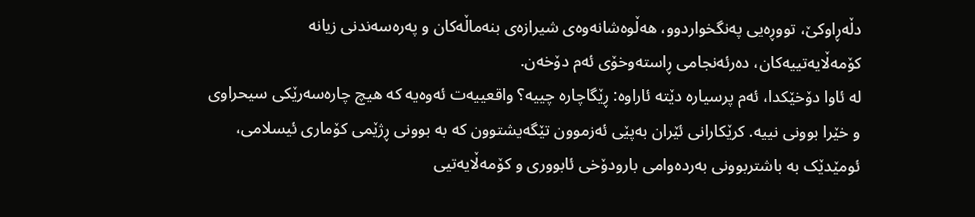دڵەڕاوکێ، تووڕەیی پەنگخواردوو، هەڵوەشانەوەی شیرازەی بنەماڵەکان و پەرەسەندنی زیانە کۆمەڵایەتییەکان، دەرئەنجامی ڕاستەوخۆی ئەم دۆخەن.
لە ئاوا دۆخێکدا، ئەم پرسیارە دێتە ئاراوە: ڕێگاچارە چییە؟ واقعییەت ئەوەیە کە هیچ چارەسەرێکی سیحراوی و خێرا بوونی نییە. کرێکارانی ئێران بەپێی ئەزموون تێگەیشتوون کە بە بوونی ڕژێمی کۆماری ئیسلامی، ئومێدێک بە باشتربوونی بەردەوامی بارودۆخی ئابووری و کۆمەڵایەتیی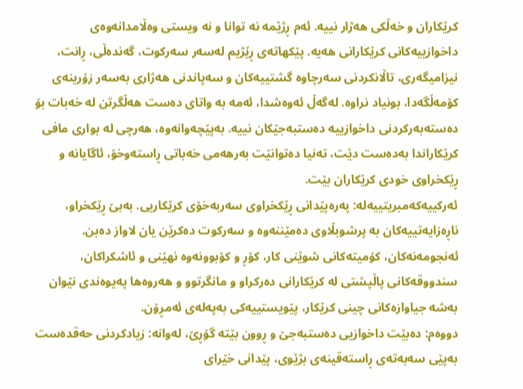کرێکاران و خەڵکی هەژار نییە. ئەم ڕژێمە نە توانا و نە ویستی وەڵامدانەوەی داخوازییەکانی کرێکارانی هەیە. پێکهاتەی ڕێژیم لەسەر سەرکوت، گەندەڵی، ڕانت، نیزامیگەری، تاڵانکردنی سەرچاوە گشتییەکان و سەپاندنی هەژاری بەسەر زۆرینەی کۆمەڵگەدا، بونیاد نراوە. لەگەڵ ئەوەشدا، ئەمە بە واتای دەست هەڵگرتن لە خەبات بۆ دەستەبەرکردنی داخوازییە دەستبەجێکان نییە. بەپێچەوانەوە، هەرچی لە بواری مافی کرێکاراندا بەدەست دێت، تەنیا دەتوانێت بەرهەمی خەباتی ڕاستەوخۆ، ئاگایانە و ڕێکخراوی خودی کرێکاران بێت.
ئەرکییەکەمبریتییەلە: پەرەپێدانی ڕێکخراوی سەربەخۆی کرێکاریی. بەبێ ڕێکخراو، ناڕەزایەتییەکان بە پرشوبڵاوی دەمێننەوە و سەرکوت دەکرێن یان لاواز دەبن. ئەنجومەنەکان، کۆمیتەکانی شوێنی کار، کۆڕ و کۆبوونەوە نهێنی و ئاشکراکان، سندووقەکانی پاڵپشتی لە کرێکارانی دەرکراو و مانگرتوو و هەروەها پەیوەندی نێوان بەشە جیاوازەکانی چینی کرێکار، پێویستییەکی بەپەلەی ئەمڕۆن.
دووەم: دەبێت داخوازیی دەستبەجێ و ڕوون بێتە گۆڕێ، لەوانە: زیادکردنی حەقدەست بەپێی سەبەتەی ڕاستەقینەی بژێوی، پێدانی خێرای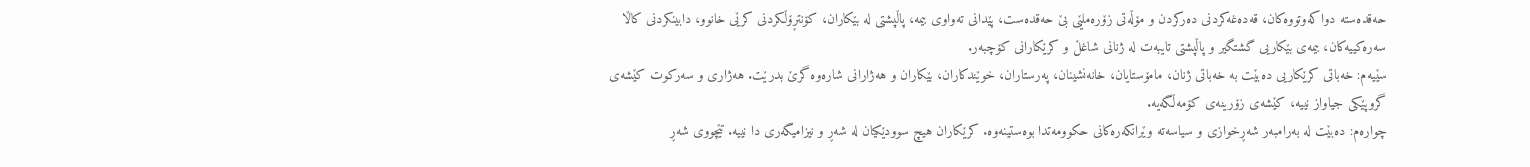حەقدەستە دواکەوتووەکان، قەدەغەکردنی دەرکردن و مۆڵەتی زۆرەملێی بێ حەقدەست، پێدانی تەواوی بیمە، پاڵپشتی لە بێکاران، کۆنتڕۆڵکردنی کرێی خانوو، دابینکردنی کاڵا سەرەکییەکان، بیمەی بێکاریی گشتگیر و پاڵپشتی تایبەت لە ژنانی شاغڵ و کرێکارانی کۆچبەر.
سێیەم: خەباتی کرێکاریی دەبێت بە خەباتی ژنان، مامۆستایان، خانەنشینان، پەرستاران، خوێندکاران، بێکاران و هەژارانی شارەوە گرێ بدرێت. هەژاری و سەرکوت کێشەی گروپێکی جیاواز نییە، کێشەی زۆرینەی کۆمەڵگەیە.
چوارەم: دەبێت لە بەرامبەر شەڕخوازی و سیاسەتە وێرانکەرەکانی حکوومەتدا بوەستینەوە. کرێکاران هیچ سوودێکیان لە شەڕ و نیزامیگەری دا نییە. تێچووی شەڕ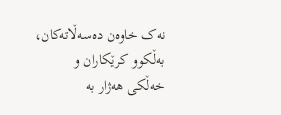نەک خاوەن دەسەڵاتەکان، بەڵکوو کرێکاران و خەڵکی هەژار بە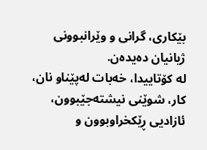بێکاری، گرانی و وێرانبوونی ژیانیان دەیدەن.
لە کۆتاییدا، خەبات لەپێناو نان، کار، شوێنی نیشتەجێبوون، ئازادیی ڕێکخراوبوون و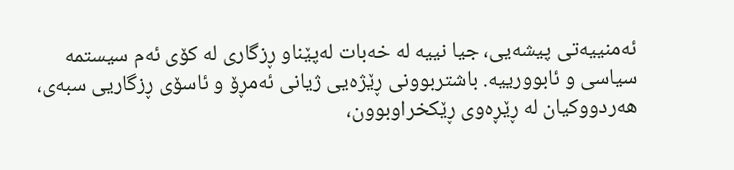ئەمنییەتی پیشەیی، جیا نییە لە خەبات لەپێناو ڕزگاری لە کۆی ئەم سیستمە سیاسی و ئابوورییە. باشتربوونی ڕێژەیی ژیانی ئەمڕۆ و ئاسۆی ڕزگاریی سبەی، هەردووکیان لە ڕێڕەوی ڕێکخراوبوون،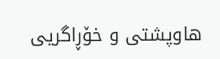هاوپشتی و خۆڕاگریی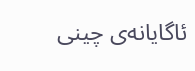ئاگایانەی چینی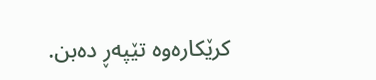کرێکارەوە تێپەڕ دەبن.